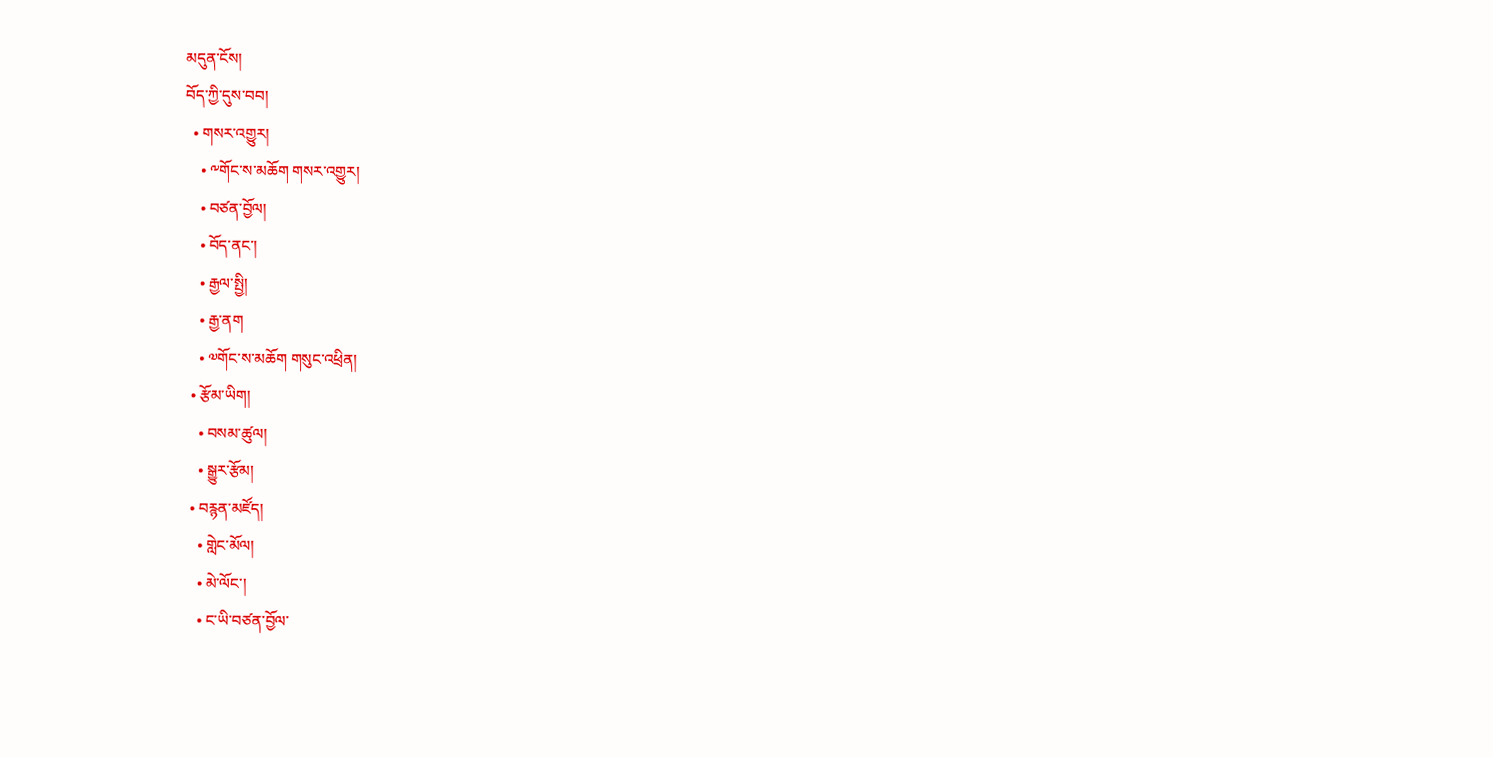མདུན་ངོས།
བོད་ཀྱི་དུས་བབ།
  • གསར་འགྱུར།
    • ༸གོང་ས་མཆོག གསར་འགྱུར།
    • བཙན་བྱོལ།
    • བོད་ནང་།
    • རྒྱལ་སྤྱི།
    • རྒྱ་ནག
    • ༧གོང་ས་མཆོག གསུང་འཕྲིན།
  • རྩོམ་ཡིག།
    • བསམ་ཚུལ།
    • སྒྱུར་རྩོམ།
  • བརྙན་མཛོད།
    • གླེང་མོལ།
    • མེ་ལོང་།
    • ང་ཡི་བཙན་བྱོལ་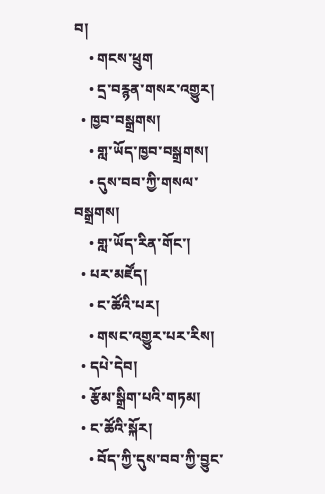བ།
    • གངས་ཕྲུག
    • དྲ་བརྙན་གསར་འགྱུར།
  • ཁྱབ་བསྒྲགས།
    • གླ་ཡོད་ཁྱབ་བསྒྲགས།
    • དུས་བབ་ཀྱི་གསལ་བསྒྲགས།
    • གླ་ཡོད་རིན་གོང་།
  • པར་མཛོད།
    • ང་ཚོའི་པར།
    • གསང་འགྱུར་པར་རིས།
  • དཔེ་དེབ།
  • རྩོམ་སྒྲིག་པའི་གཏམ།
  • ང་ཚོའི་སྐོར།
    • བོད་ཀྱི་དུས་བབ་ཀྱི་བྱུང་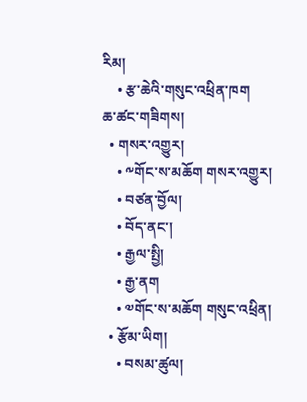རིམ།
    • རྩ་ཆེའི་གསུང་འཕྲིན་ཁག
ཆ་ཚང་གཟིགས།
  • གསར་འགྱུར།
    • ༸གོང་ས་མཆོག གསར་འགྱུར།
    • བཙན་བྱོལ།
    • བོད་ནང་།
    • རྒྱལ་སྤྱི།
    • རྒྱ་ནག
    • ༧གོང་ས་མཆོག གསུང་འཕྲིན།
  • རྩོམ་ཡིག།
    • བསམ་ཚུལ།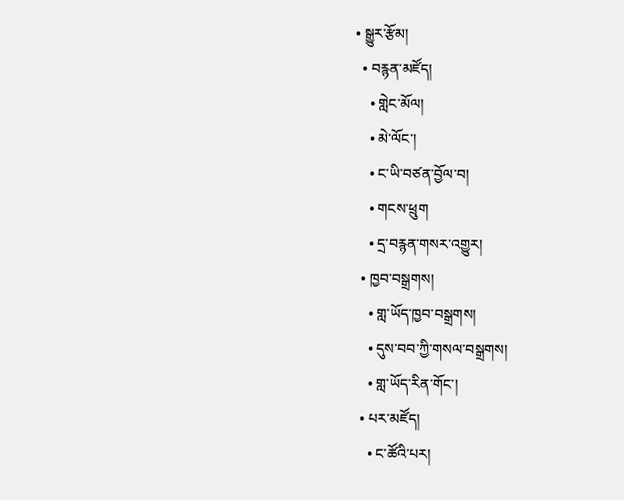• སྒྱུར་རྩོམ།
  • བརྙན་མཛོད།
    • གླེང་མོལ།
    • མེ་ལོང་།
    • ང་ཡི་བཙན་བྱོལ་བ།
    • གངས་ཕྲུག
    • དྲ་བརྙན་གསར་འགྱུར།
  • ཁྱབ་བསྒྲགས།
    • གླ་ཡོད་ཁྱབ་བསྒྲགས།
    • དུས་བབ་ཀྱི་གསལ་བསྒྲགས།
    • གླ་ཡོད་རིན་གོང་།
  • པར་མཛོད།
    • ང་ཚོའི་པར།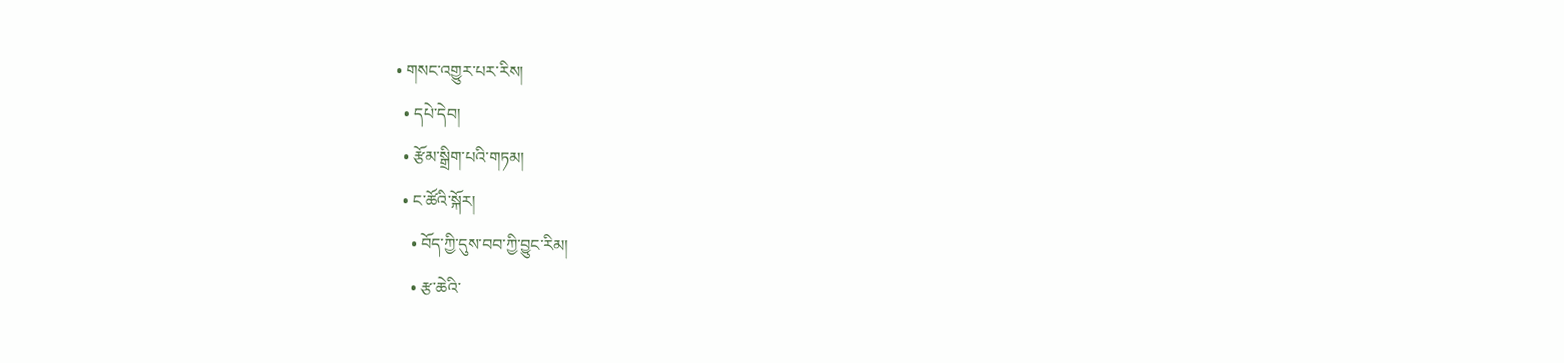• གསང་འགྱུར་པར་རིས།
  • དཔེ་དེབ།
  • རྩོམ་སྒྲིག་པའི་གཏམ།
  • ང་ཚོའི་སྐོར།
    • བོད་ཀྱི་དུས་བབ་ཀྱི་བྱུང་རིམ།
    • རྩ་ཆེའི་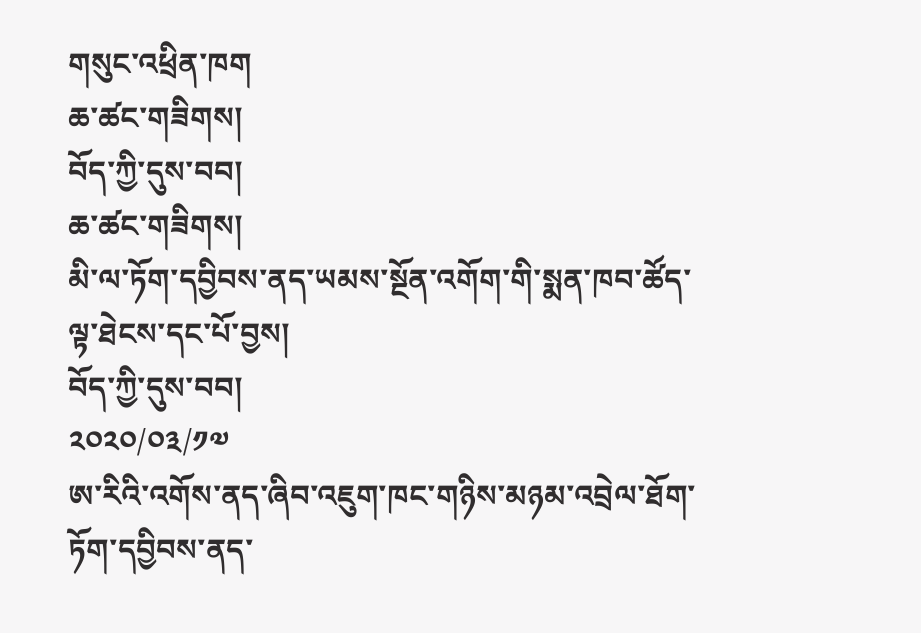གསུང་འཕྲིན་ཁག
ཆ་ཚང་གཟིགས།
བོད་ཀྱི་དུས་བབ།
ཆ་ཚང་གཟིགས།
མི་ལ་ཏོག་དབྱིབས་ནད་ཡམས་སྔོན་འགོག་གི་སྨན་ཁབ་ཚོད་ལྟ་ཐེངས་དང་པོ་བྱས།
བོད་ཀྱི་དུས་བབ།
༢༠༢༠/༠༣/༡༧
ཨ་རིའི་འགོས་ནད་ཞིབ་འཇུག་ཁང་གཉིས་མཉམ་འབྲེལ་ཐོག་ཏོག་དབྱིབས་ནད་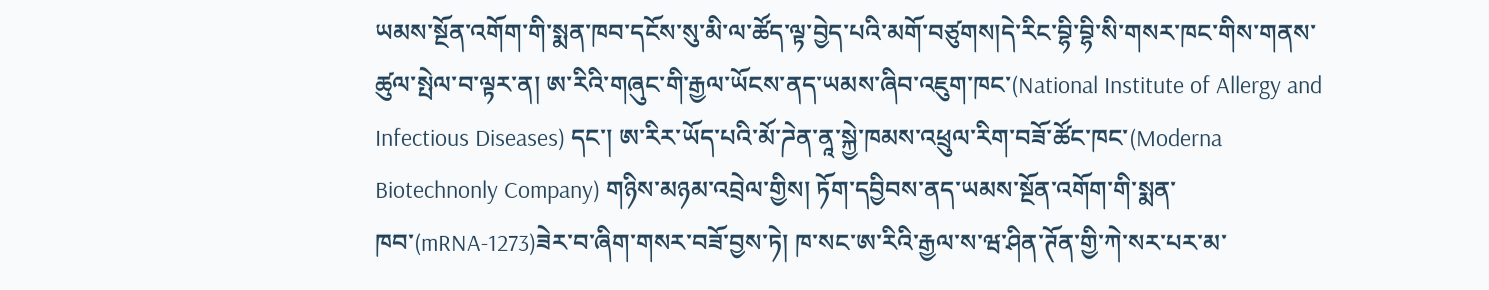ཡམས་སྔོན་འགོག་གི་སྨན་ཁབ་དངོས་སུ་མི་ལ་ཚོད་ལྟ་བྱེད་པའི་མགོ་བཙུགས།དེ་རིང་བྷི་བྷི་སི་གསར་ཁང་གིས་གནས་ཚུལ་སྤེལ་བ་ལྟར་ན། ཨ་རིའི་གཞུང་གི་རྒྱལ་ཡོངས་ནད་ཡམས་ཞིབ་འཇུག་ཁང་(National Institute of Allergy and Infectious Diseases) དང་། ཨ་རིར་ཡོད་པའི་མོ་ཌེན་ནཱ་སྐྱེ་ཁམས་འཕྲུལ་རིག་བཟོ་ཚོང་ཁང་(Moderna Biotechnonly Company) གཉིས་མཉམ་འབྲེལ་གྱིས། ཏོག་དབྱིབས་ནད་ཡམས་སྔོན་འགོག་གི་སྨན་ཁབ་(mRNA-1273)ཟེར་བ་ཞིག་གསར་བཟོ་བྱས་ཏེ། ཁ་སང་ཨ་རིའི་རྒྱལ་ས་ཝ་ཤིན་ཊོན་གྱི་ཀེ་སར་པར་མ་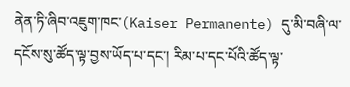ནེན་ཏི་ཞིབ་འཇུག་ཁང་(Kaiser Permanente) དུ་མི་བཞི་ལ་དངོས་སུ་ཚོད་ལྟ་བྱས་ཡོད་པ་དང་། རིམ་པ་དང་པོའི་ཚོད་ལྟ་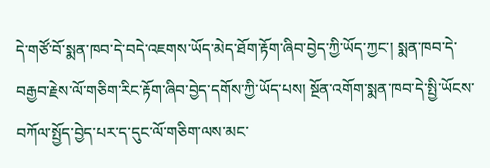དེ་གཙོ་བོ་སྨན་ཁབ་དེ་བདེ་འཇགས་ཡོད་མེད་ཐོག་རྟོག་ཞིབ་བྱེད་ཀྱི་ཡོད་ཀྱང་། སྨན་ཁབ་དེ་བརྒྱབ་རྗེས་ལོ་གཅིག་རིང་རྟོག་ཞིབ་བྱེད་དགོས་ཀྱི་ཡོད་པས། སྔོན་འགོག་སྨན་ཁབ་དེ་སྤྱི་ཡོངས་བཀོལ་སྤྱོད་བྱེད་པར་ད་དུང་ལོ་གཅིག་ལས་མང་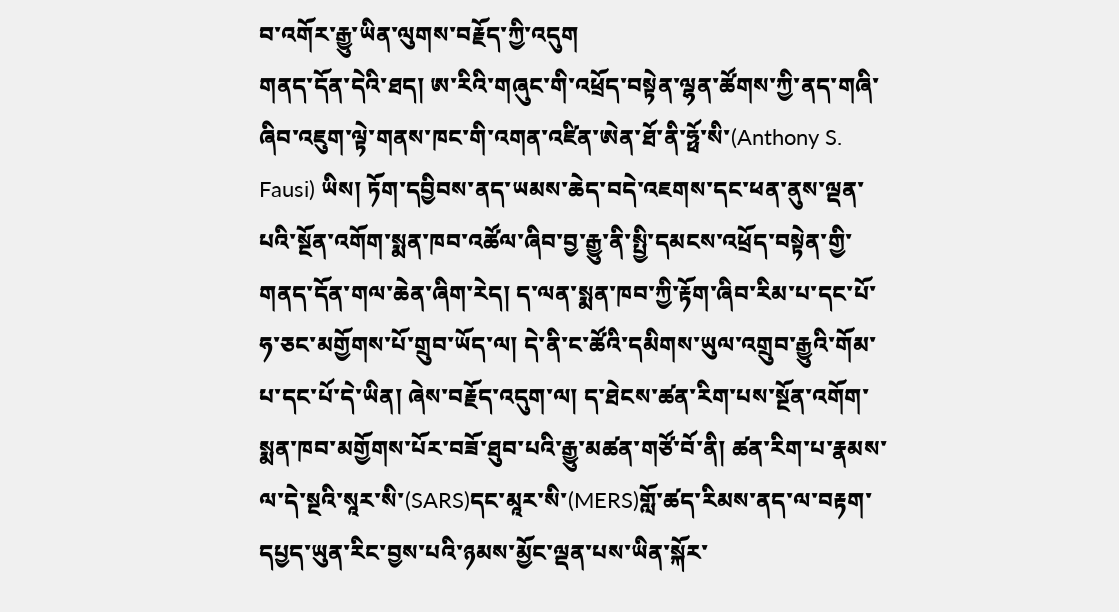བ་འགོར་རྒྱུ་ཡིན་ལུགས་བརྗོད་ཀྱི་འདུག
གནད་དོན་དེའི་ཐད། ཨ་རིའི་གཞུང་གི་འཕྲོད་བསྟེན་ལྷན་ཚོགས་ཀྱི་ནད་གཞི་ཞིབ་འཇུག་ལྟེ་གནས་ཁང་གི་འགན་འཛིན་ཨེན་ཐོ་ནི་ཧྥོ་སི་(Anthony S. Fausi) ཡིས། ཏོག་དབྱིབས་ནད་ཡམས་ཆེད་བདེ་འཇགས་དང་ཕན་ནུས་ལྡན་པའི་སྔོན་འགོག་སྨན་ཁབ་འཚོལ་ཞིབ་བྱ་རྒྱུ་ནི་སྤྱི་དམངས་འཕྲོད་བསྟེན་གྱི་གནད་དོན་གལ་ཆེན་ཞིག་རེད། ད་ལན་སྨན་ཁབ་ཀྱི་རྟོག་ཞིབ་རིམ་པ་དང་པོ་ཧ་ཅང་མགྱོགས་པོ་གྲུབ་ཡོད་ལ། དེ་ནི་ང་ཚོའི་དམིགས་ཡུལ་འགྲུབ་རྒྱུའི་གོམ་པ་དང་པོ་དེ་ཡིན། ཞེས་བརྗོད་འདུག་ལ། ད་ཐེངས་ཚན་རིག་པས་སྔོན་འགོག་སྨན་ཁབ་མགྱོགས་པོར་བཟོ་ཐུབ་པའི་རྒྱུ་མཚན་གཙོ་བོ་ནི། ཚན་རིག་པ་རྣམས་ལ་དེ་སྔའི་སཱར་སི་(SARS)དང་མཱར་སི་(MERS)གློ་ཚད་རིམས་ནད་ལ་བརྟག་དཔྱད་ཡུན་རིང་བྱས་པའི་ཉམས་མྱོང་ལྡན་པས་ཡིན་སྐོར་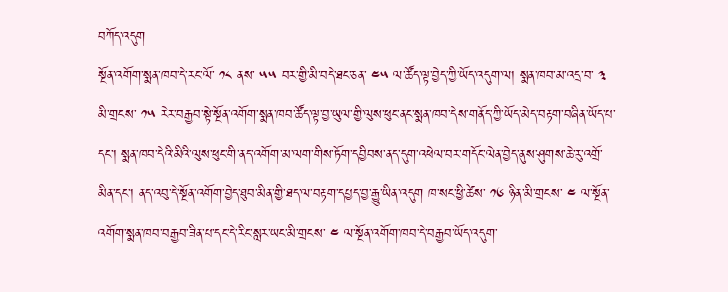བཀོད་འདུག
སྔོན་འགོག་སྨན་ཁབ་དེ་རང་ལོ་ ༡༨ ནས་ ༥༥ བར་གྱི་མི་བདེ་ཐང་ཅན་ ༤༥ ལ་ཚོད་ལྟ་བྱེད་ཀྱི་ཡོད་འདུག་ལ། སྨན་ཁབ་མ་འདྲ་བ་ ༣ མི་གྲངས་ ༡༥ རེར་བརྒྱབ་སྟེ་སྔོན་འགོག་སྨན་ཁབ་ཚོད་ལྟ་བྱ་ཡུལ་གྱི་ལུས་ཕུང་ནང་སྨན་ཁབ་དེས་གནོད་ཀྱི་ཡོད་མེད་བརྟག་བཞིན་ཡོད་པ་དང་། སྨན་ཁབ་དེའི་མིའི་ལུས་ཕུང་གི་ནད་འགོག་མ་ལག་གིས་ཏོག་དབྱིབས་ནད་དུག་འཕེལ་བར་གདོང་ལེན་བྱེད་ནུས་ཤུགས་ཆེ་རུ་འགྲོ་མིན་དང་། ནད་འབུ་དེ་སྔོན་འགོག་བྱེད་ཐུབ་མིན་གྱི་ཐད་ལ་བརྟག་དཔྱད་བྱ་རྒྱུ་ཡིན་འདུག ཁ་སང་ཕྱི་ཚེས་ ༡༦ ཉིན་མི་གྲངས་ ༤ ལ་སྔོན་འགོག་སྨན་ཁབ་བརྒྱབ་ཟིན་པ་དང་དེ་རིང་སླར་ཡང་མི་གྲངས་ ༤ ལ་སྔོན་འགོག་ཁབ་དེ་བརྒྱབ་ཡོད་འདུག་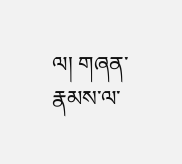ལ། གཞན་རྣམས་ལ་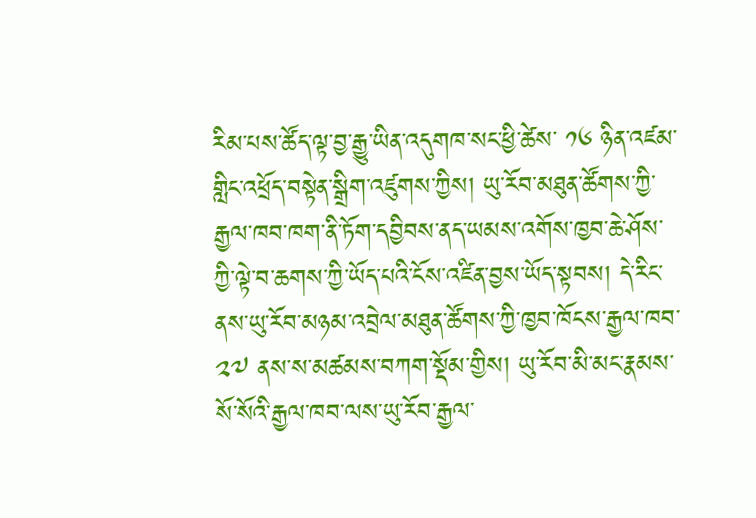རིམ་པས་ཚོད་ལྟ་བྱ་རྒྱུ་ཡིན་འདུགཁ་སང་ཕྱི་ཚེས་ ༡༦ ཉིན་འཛམ་གླིང་འཕྲོད་བསྟེན་སྒྲིག་འཛུགས་ཀྱིས། ཡུ་རོབ་མཐུན་ཚོགས་ཀྱི་རྒྱལ་ཁབ་ཁག་ནི་ཏོག་དབྱིབས་ནད་ཡམས་འགོས་ཁྱབ་ཆེ་ཤོས་ཀྱི་ལྟེ་བ་ཆགས་ཀྱི་ཡོད་པའི་ངོས་འཛིན་བྱས་ཡོད་སྟབས། དེ་རིང་ནས་ཡུ་རོབ་མཉམ་འབྲེལ་མཐུན་ཚོགས་ཀྱི་ཁྱབ་ཁོངས་རྒྱལ་ཁབ་ ༢༧ ནས་ས་མཚམས་བཀག་སྡོམ་གྱིས། ཡུ་རོབ་མི་མང་རྣམས་སོ་སོའི་རྒྱལ་ཁབ་ལས་ཡུ་རོབ་རྒྱལ་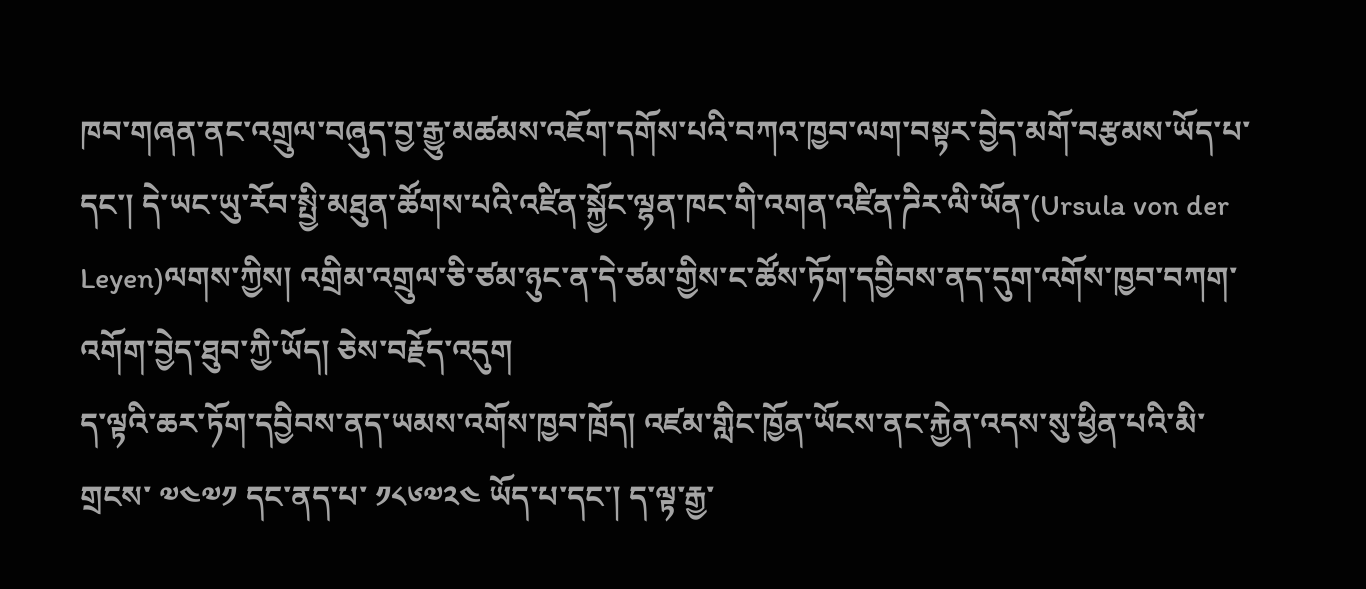ཁབ་གཞན་ནང་འགྲུལ་བཞུད་བྱ་རྒྱུ་མཚམས་འཇོག་དགོས་པའི་བཀའ་ཁྱབ་ལག་བསྟར་བྱེད་མགོ་བརྩམས་ཡོད་པ་དང་། དེ་ཡང་ཡུ་རོབ་སྤྱི་མཐུན་ཚོགས་པའི་འཛིན་སྐྱོང་ལྷན་ཁང་གི་འགན་འཛིན་ཌིར་ལི་ཡོན་(Ursula von der Leyen)ལགས་ཀྱིས། འགྲིམ་འགྲུལ་ཅི་ཙམ་ཉུང་ན་དེ་ཙམ་གྱིས་ང་ཚོས་ཏོག་དབྱིབས་ནད་དུག་འགོས་ཁྱབ་བཀག་འགོག་བྱེད་ཐུབ་ཀྱི་ཡོད། ཅེས་བརྗོད་འདུག
ད་ལྟའི་ཆར་ཏོག་དབྱིབས་ནད་ཡམས་འགོས་ཁྱབ་ཁྲོད། འཛམ་གླིང་ཁྱོན་ཡོངས་ནང་རྐྱེན་འདས་སུ་ཕྱིན་པའི་མི་གྲངས་ ༧༤༧༡ དང་ནད་པ་ ༡༨༦༧༢༤ ཡོད་པ་དང་། ད་ལྟ་རྒྱ་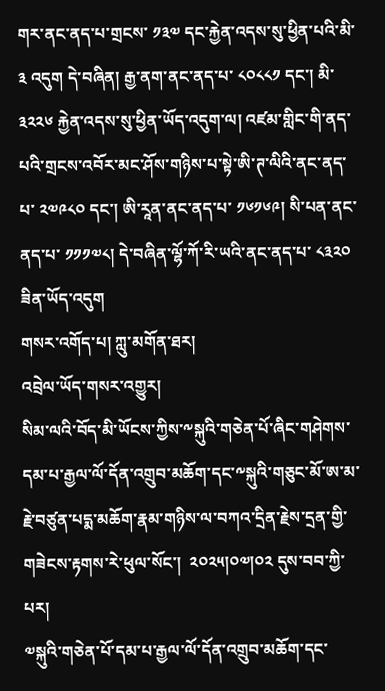གར་ནང་ནད་པ་གྲངས་ ༡༣༧ དང་རྐྱེན་འདས་སུ་ཕྱིན་པའི་མི་ ༣ འདུག དེ་བཞིན། རྒྱ་ནག་ནང་ནད་པ་ ༨༠༨༨༡ དང་། མི་ ༣༢༢༦ རྐྱེན་འདས་སུ་ཕྱིན་ཡོད་འདུག་ལ། འཛམ་གླིང་གི་ནད་པའི་གྲངས་འབོར་མང་ཤོས་གཉིས་པ་སྟེ་ཨི་ཊ་ལིའི་ནང་ནད་པ་ ༢༧༩༨༠ དང་། ཨི་རཱན་ནང་ནད་པ་ ༡༦༡༦༩། སི་པན་ནང་ནད་པ་ ༡༡༡༧༨། དེ་བཞིན་ལྷོ་ཀོ་རི་ཡའི་ནང་ནད་པ་ ༨༣༢༠ ཟིན་ཡོད་འདུག
གསར་འགོད་པ། ཀླུ་མགོན་ཐར།
འབྲེལ་ཡོད་གསར་འགྱུར།
སིམ་ལའི་བོད་མི་ཡོངས་ཀྱིས་༸སྐུའི་གཅེན་པོ་ཞིང་གཤེགས་དམ་པ་རྒྱལ་ལོ་དོན་འགྲུབ་མཆོག་དང་༸སྐུའི་གཅུང་མོ་ཨ་མ་རྗེ་བཙུན་པདྨ་མཆོག་རྣམ་གཉིས་ལ་བཀའ་དྲིན་རྗེས་དྲན་གྱི་གཟེངས་རྟགས་རེ་ཕུལ་སོང་།  ༢༠༢༥།༠༧།༠༢ དུས་བབ་ཀྱི་པར།
༧སྐུའི་གཅེན་པོ་དམ་པ་རྒྱལ་ལོ་དོན་འགྲུབ་མཆོག་དང་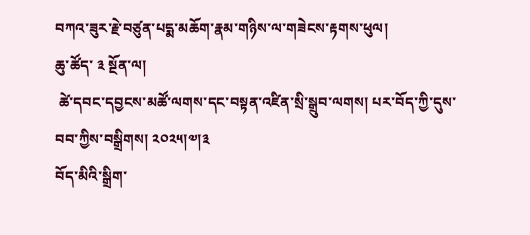བཀའ་ཟུར་རྗེ་བཙུན་པདྨ་མཆོག་རྣམ་གཉིས་ལ་གཟེངས་རྟགས་ཕུལ།
ཆུ་ཚོད་ ༣ སྔོན་ལ།
 ཚེ་དབང་དབྱངས་མཚོ་ལགས་དང་བསྟན་འཛིན་སྲི་སྒྲུབ་ལགས། པར་བོད་ཀྱི་དུས་བབ་ཀྱིས་བསྒྲིགས། ༢༠༢༥།༧།༣
བོད་མིའི་སྒྲིག་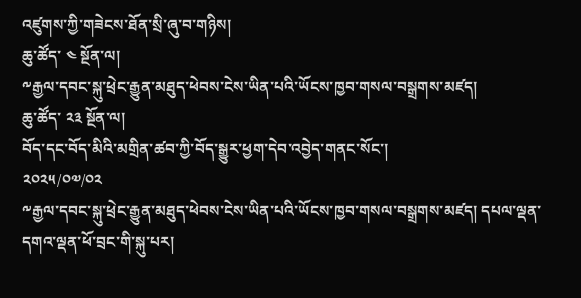འཛུགས་ཀྱི་གཟེངས་ཐོན་སྲི་ཞུ་བ་གཉིས།
ཆུ་ཚོད་ ༤ སྔོན་ལ།
༸རྒྱལ་དབང་སྐུ་ཕྲེང་རྒྱུན་མཐུད་ཕེབས་ངེས་ཡིན་པའི་ཡོངས་ཁྱབ་གསལ་བསྒྲགས་མཛད།
ཆུ་ཚོད་ ༢༣ སྔོན་ལ།
བོད་དང་བོད་མིའི་མགྲིན་ཚབ་ཀྱི་བོད་སྒྱུར་ཕྱག་དེབ་འབྱེད་གནང་སོང་།
༢༠༢༥/༠༧/༠༢
༸རྒྱལ་དབང་སྐུ་ཕྲེང་རྒྱུན་མཐུད་ཕེབས་ངེས་ཡིན་པའི་ཡོངས་ཁྱབ་གསལ་བསྒྲགས་མཛད། དཔལ་ལྡན་དགའ་ལྡན་ཕོ་བྲང་གི་སྐུ་པར།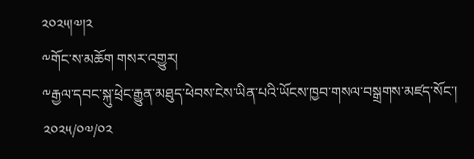༢༠༢༥།༧།༢
༸གོང་ས་མཆོག གསར་འགྱུར།
༸རྒྱལ་དབང་སྐུ་ཕྲེང་རྒྱུན་མཐུད་ཕེབས་ངེས་ཡིན་པའི་ཡོངས་ཁྱབ་གསལ་བསྒྲགས་མཛད་སོང་།
༢༠༢༥/༠༧/༠༢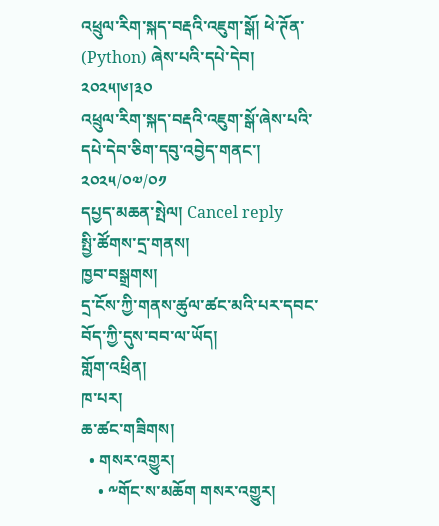འཕྲུལ་རིག་སྐད་བརྡའི་འཇུག་སྒོ། ཕེ་ཊོན་ (Python) ཞེས་པའི་དཔེ་དེབ། ༢༠༢༥།༦།༣༠
འཕྲུལ་རིག་སྐད་བརྡའི་འཇུག་སྒོ་ཞེས་པའི་དཔེ་དེབ་ཅིག་དབུ་འབྱེད་གནང་།
༢༠༢༥/༠༧/༠༡
དཔྱད་མཆན་སྤེལ། Cancel reply
སྤྱི་ཚོགས་དྲ་གནས།
ཁྱབ་བསྒྲགས།
དྲ་ངོས་ཀྱི་གནས་ཚུལ་ཚང་མའི་པར་དབང་བོད་ཀྱི་དུས་བབ་ལ་ཡོད།
གློག་འཕྲིན།
ཁ་པར།
ཆ་ཚང་གཟིགས།
  • གསར་འགྱུར།
    • ༸གོང་ས་མཆོག གསར་འགྱུར།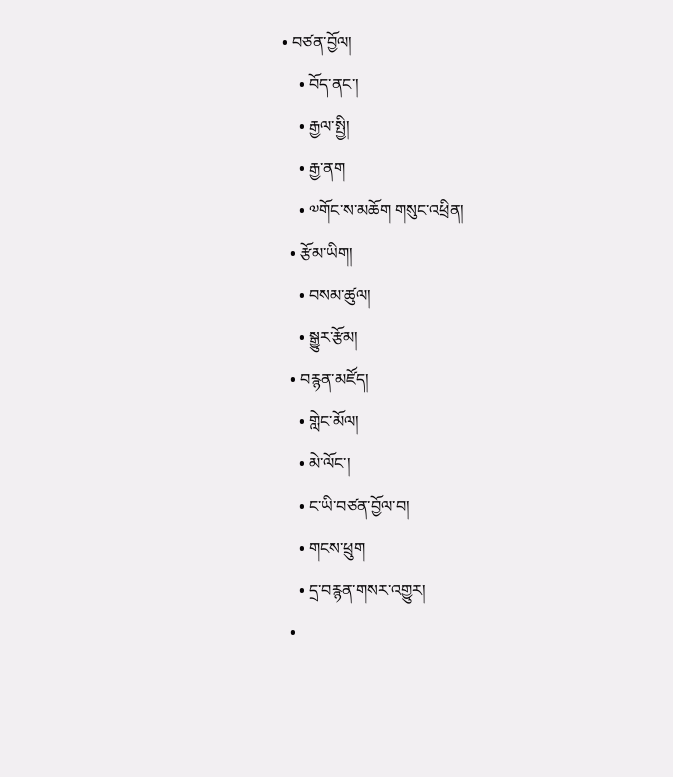• བཙན་བྱོལ།
    • བོད་ནང་།
    • རྒྱལ་སྤྱི།
    • རྒྱ་ནག
    • ༧གོང་ས་མཆོག གསུང་འཕྲིན།
  • རྩོམ་ཡིག།
    • བསམ་ཚུལ།
    • སྒྱུར་རྩོམ།
  • བརྙན་མཛོད།
    • གླེང་མོལ།
    • མེ་ལོང་།
    • ང་ཡི་བཙན་བྱོལ་བ།
    • གངས་ཕྲུག
    • དྲ་བརྙན་གསར་འགྱུར།
  •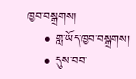ཁྱབ་བསྒྲགས།
    • གླ་ཡོད་ཁྱབ་བསྒྲགས།
    • དུས་བབ་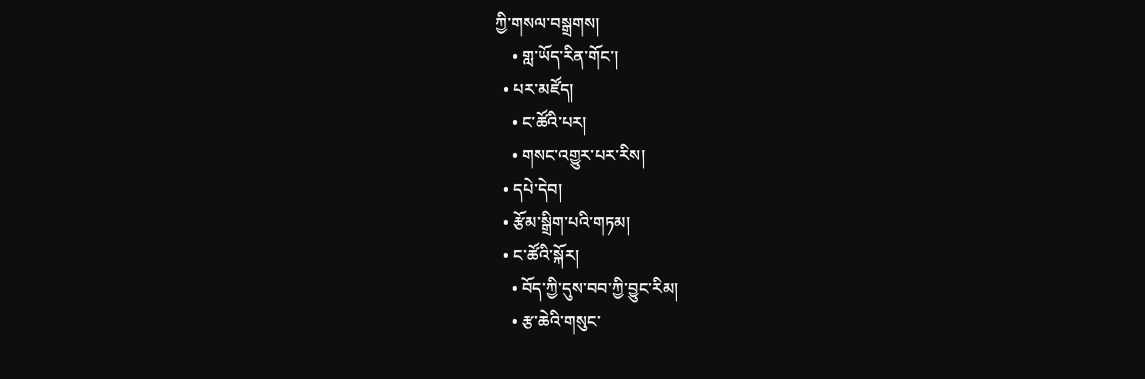ཀྱི་གསལ་བསྒྲགས།
    • གླ་ཡོད་རིན་གོང་།
  • པར་མཛོད།
    • ང་ཚོའི་པར།
    • གསང་འགྱུར་པར་རིས།
  • དཔེ་དེབ།
  • རྩོམ་སྒྲིག་པའི་གཏམ།
  • ང་ཚོའི་སྐོར།
    • བོད་ཀྱི་དུས་བབ་ཀྱི་བྱུང་རིམ།
    • རྩ་ཆེའི་གསུང་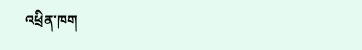འཕྲིན་ཁག